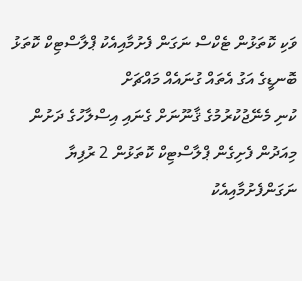ވަކި ކޮތަޅުން ޓެކްސް ނަގަން ފެށުމާއިއެކު ޕްލާސްޓިކް ކޮތަޅު ބޮނޑީގެ އަގު އެތައް ގުނައެއް މައްޗަށް
ކުނި މެނޭޖުކުރުމުގެ ޤާނޫނަށް ގެނައި އިސްލާހުގެ ދަށުން މިއަދުން ފެށިގެން ޕްލާސްޓިކް ކޮތަޅުން 2 ރުފިޔާ ނަގަންފެށުމާއިއެކު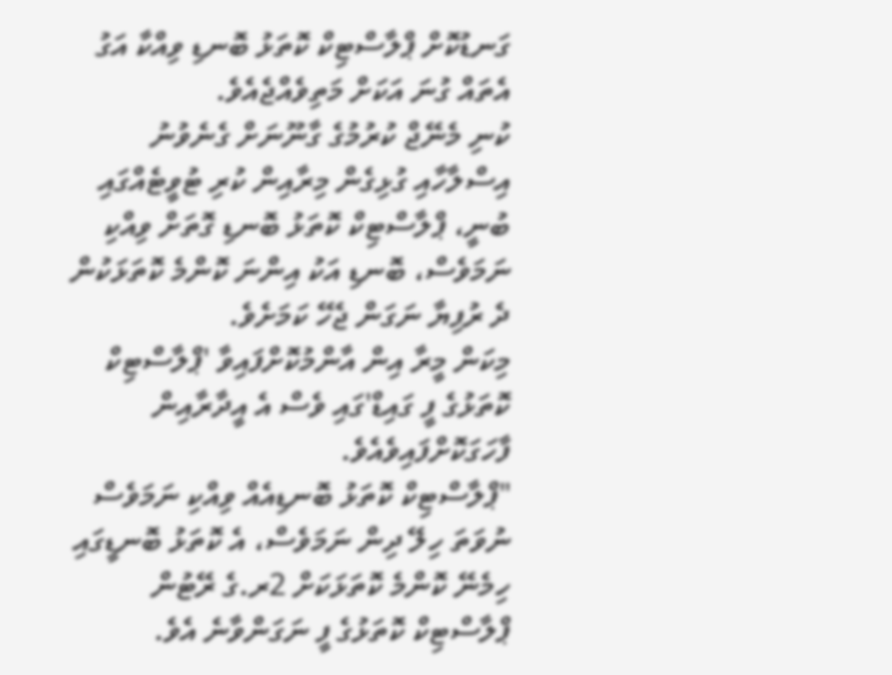ގަނޑުކޮށް ޕްލާސްޓިކް ކޮތަޅު ބޮނޑި ވިއްކާ އަގު އެތައް ގުނަ އަކަށް މަތިވެއްޖެއެވެ.
ކުނި މެނޭޖް ކުރުމުގެ ގާނޫނަށް ގެނެވުނު އިސްލާހާއި ގުޅިގެން މިރާއިން ކުރި ޓުވީޓެއްގައި ބުނީ، ޕްލާސްޓިކް ކޮތަޅު ބޮނޑި ގޮތަށް ވިއްކި ނަމަވެސް، ބޮނޑި އަކު އިންނަ ކޮންމެ ކޮތަޅަކުން ދެ ރުފިޔާ ނަގަން ޖެހޭ ކަމަށެވެ.
މިކަން މީރާ އިން އާންމުކޮށްފައިވާ 'ޕްލާސްޓިކް ކޮތަޅުގެ ފީ ގައިޑް'ގައި ވެސް އެ އީދާރާއިން ފާހަގަކޮށްފައިވެއެވެ.
"ޕްލާސްޓިކް ކޮތަޅު ބޮނޑިއެއް ވިއްކި ނަމަވެސް ނުވަތަ ހިލޭ ދިން ނަމަވެސް، އެ ކޮތަޅު ބޮނޑީގައި ހިމެނޭ ކޮންމެ ކޮތަޅަކަށް 2ރ.ގެ ރޭޓުން ޕްލާސްޓިކް ކޮތަޅުގެ ފީ ނަގަންވާނެ އެވެ.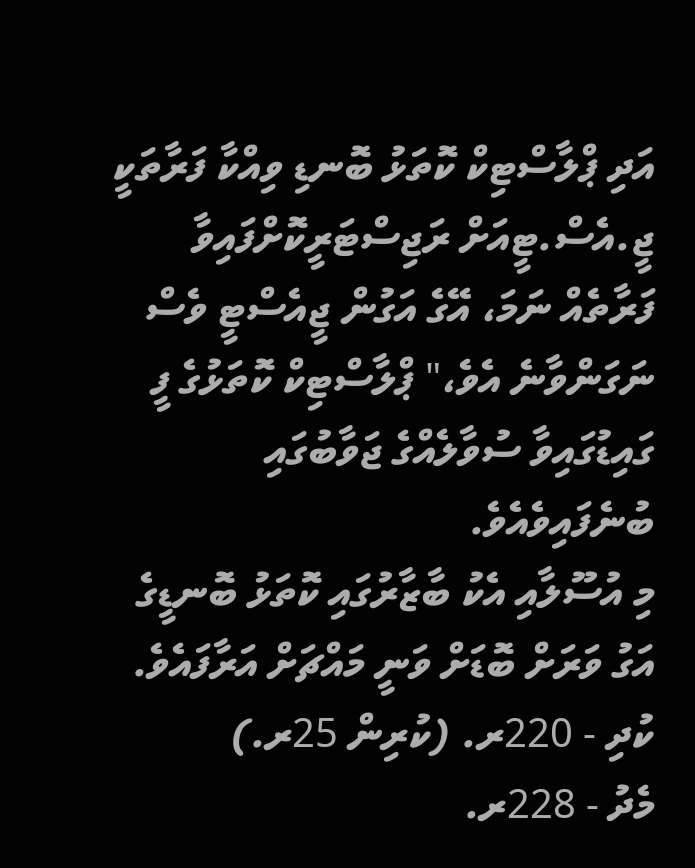އަދި ޕްލާސްޓިކް ކޮތަޅު ބޮނޑި ވިއްކާ ފަރާތަކީ ޖީ.އެސް.ޓީއަށް ރަޖިސްޓަރީކޮށްފައިވާ ފަރާތެއް ނަމަ، އޭގެ އަގުން ޖީއެސްޓީ ވެސް ނަގަންވާނެ އެވެ،" ޕްލާސްޓިކް ކޮތަޅުގެ ފީ ގައިޑުގައިވާ ސުވާލެއްގެ ޖަވާބުގައި ބުނެފައިވެއެވެ.
މި އުސޫލާއި އެކު ބާޒާރުގައި ކޮތަޅު ބޮނޑީގެ އަގު ވަރަށް ބޮޑަށް ވަނީ މައްޗަށް އަރާފައެވެ.
ކުދި - 220ރ. (ކުރިން 25ރ.)
މެދު - 228ރ.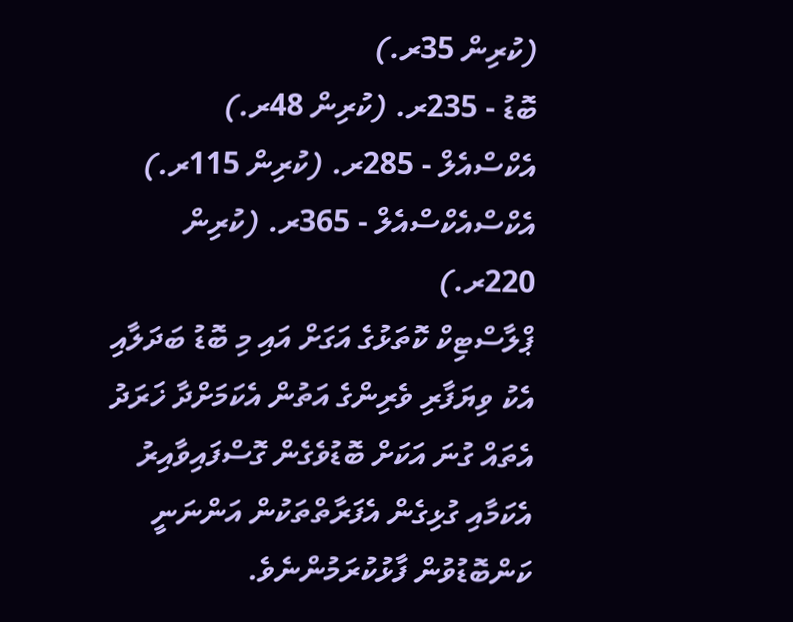(ކުރިން 35ރ.)
ބޮޑު - 235ރ. (ކުރިން 48ރ.)
އެކްސްއެލް - 285ރ. (ކުރިން 115ރ.)
އެކްސްއެކްސްއެލް - 365ރ. (ކުރިން 220ރ.)
ޕްލާސްޓިކް ކޮތަޅުގެ އަގަށް އައި މި ބޮޑު ބަދަލާއި އެކު ވިޔަފާރި ވެރިންގެ އަތުން އެކަމަށްދާ ޚަރަދު އެތައް ގުނަ އަކަށް ބޮޑުވެގެން ގޮސްފައިވާއިރު އެކަމާއި ގުޅިގެން އެފަރާތްތަކުން އަންނަނީ ކަންބޮޑުވުން ފާޅުކުރަމުންނެވެ.